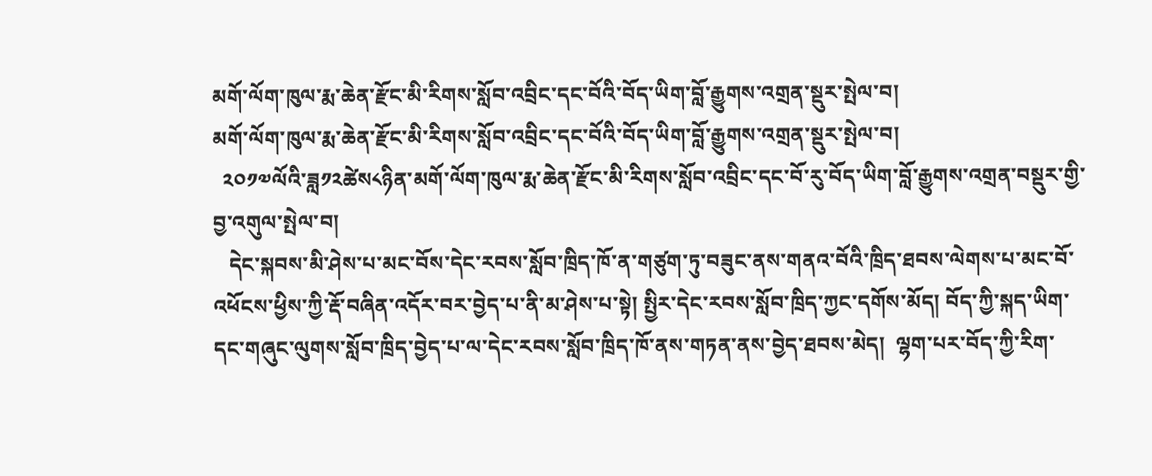མགོ་ལོག་ཁུལ་རྨ་ཆེན་རྫོང་མི་རིགས་སློབ་འབྲིང་དང་བོའི་བོད་ཡིག་བློ་རྒྱུགས་འགྲན་སྡུར་སྤེལ་བ།
མགོ་ལོག་ཁུལ་རྨ་ཆེན་རྫོང་མི་རིགས་སློབ་འབྲིང་དང་བོའི་བོད་ཡིག་བློ་རྒྱུགས་འགྲན་སྡུར་སྤེལ་བ།
  ༢༠༡༧ལོའི་ཟླ༡༢ཚེས༨ཉིན་མགོ་ལོག་ཁུལ་རྨ་ཆེན་རྫོང་མི་རིགས་སློབ་འབྲིང་དང་བོ་རུ་བོད་ཡིག་བློ་རྒྱུགས་འགྲན་བསྡུར་གྱི་བྱ་འགུལ་སྤེལ་བ།
   དེང་སྐབས་མི་ཤེས་པ་མང་བོས་དེང་རབས་སློབ་ཁྲིད་ཁོ་ན་གཙུག་ཏུ་བཟུང་ནས་གནའ་བོའི་ཁྲིད་ཐབས་ལེགས་པ་མང་བོ་འཕོངས་ཕྱིས་ཀྱི་རྡོ་བཞིན་འདོར་བར་བྱེད་པ་ནི་མ་ཤེས་པ་སྟེ། སྤྱིར་དེང་རབས་སློབ་ཁྲིད་ཀྱང་དགོས་མོད། བོད་ཀྱི་སྐད་ཡིག་དང་གཞུང་ལུགས་སློབ་ཁྲིད་བྱེད་པ་ལ་དེང་རབས་སློབ་ཁྲིད་ཁོ་ནས་གཏན་ནས་བྱེད་ཐབས་མེད།  ལྷག་པར་བོད་ཀྱི་རིག་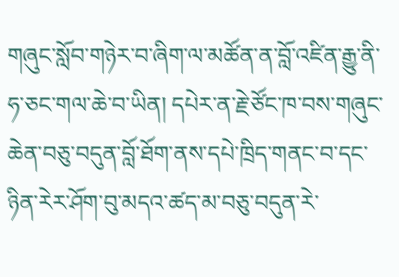གཞུང་སློབ་གཉེར་བ་ཞིག་ལ་མཚོན་ན་བློ་འཛིན་རྒྱུ་ནི་ཧ་ཅང་གལ་ཆེ་བ་ཡིན། དཔེར་ན་རྗེ་ཙོང་ཁ་བས་གཞུང་ཆེན་བཅུ་བདུན་བློ་ཐོག་ནས་དཔེ་ཁྲིད་གནང་བ་དང་ཉིན་རེར་ཤོག་བུ་མདའ་ཚད་མ་བཅུ་བདུན་རེ་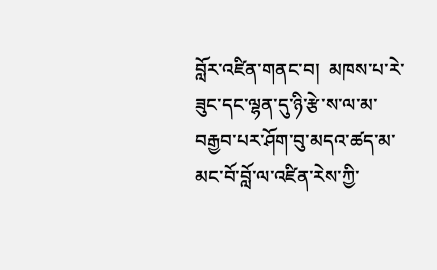བློར་འཛིན་གནང་བ།  མཁས་པ་རེ་ཟུང་དང་ལྷན་དུ་ཉི་རྩེ་ས་ལ་མ་བརྒྱབ་པར་ཤོག་བུ་མདའ་ཚད་མ་མང་བོ་བློ་ལ་འཛིན་རེས་ཀྱི་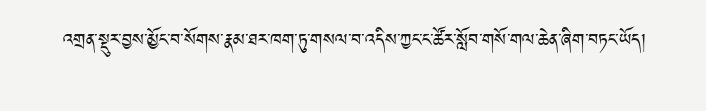འགྲན་སྡུར་བྱས་མྱོང་བ་སོགས་རྣམ་ཐར་ཁག་ཏུ་གསལ་བ་འདིས་ཀྱང་ང་ཚོར་སློབ་གསོ་གལ་ཆེན་ཞིག་བཏང་ཡོད།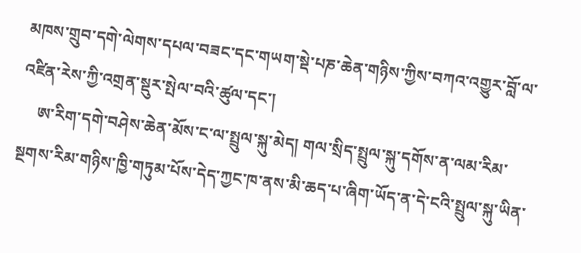མཁས་གྲུབ་དགེ་ལེགས་དཔལ་བཟང་དང་གཡག་སྡེ་པཎ་ཆེན་གཉིས་ཀྱིས་བཀའ་འགྱུར་བློ་ལ་འཛིན་རེས་ཀྱི་འགྲན་སྡུར་སྤེལ་བའི་ཚུལ་དང་།
    ཨ་རིག་དགེ་བཤེས་ཆེན་མོས་ང་ལ་སྤྲུལ་སྐུ་མེད། གལ་སྲིད་སྤྲུལ་སྐུ་དགོས་ན་ལམ་རིམ་སྔགས་རིམ་གཉིས་ཁྱི་གཏུམ་པོས་དེད་ཀྱང་ཁ་ནས་མི་ཆད་པ་ཞིག་ཡོད་ན་དེ་ངའི་སྤྲུལ་སྐུ་ཡིན་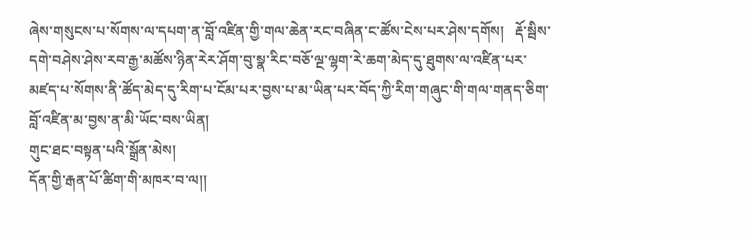ཞེས་གསུངས་པ་སོགས་ལ་དཔག་ན་བློ་འཛིན་གྱི་གལ་ཆེན་རང་བཞིན་ང་ཚོས་ངེས་པར་ཤེས་དགོས།   རྡོ་སྦིས་དགེ་བཤེས་ཤེས་རབ་རྒྱ་མཚོས་ཉིན་རེར་ཤོག་བུ་སྣ་རིང་བཅོ་ལྔ་ལྷག་རེ་ཆག་མེད་དུ་ཐུགས་ལ་འཛིན་པར་མཛད་པ་སོགས་ནི་ཚོད་མེད་དུ་རིག་པ་ངོམ་པར་བྱས་པ་མ་ཡིན་པར་བོད་ཀྱི་རིག་གཞུང་གི་གལ་གནད་ཅིག་བློ་འཛིན་མ་བྱས་ན་མི་ཡོང་བས་ཡིན།
གུང་ཐང་བསྟན་པའི་སྒྲོན་མེས།
དོན་གྱི་རྒན་པོ་ཚིག་གི་མཁར་བ་ལ།།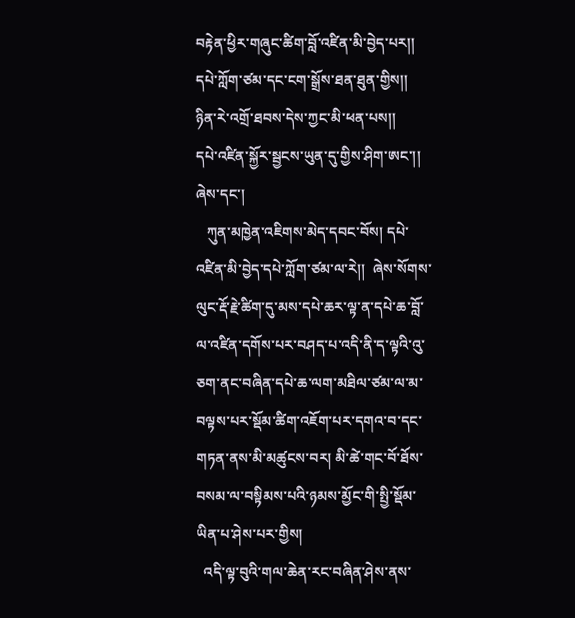བརྟེན་ཕྱིར་གཞུང་ཚིག་བློ་འཛིན་མི་བྱེད་པར།།
དཔེ་ཀློག་ཙམ་དང་ངག་སྒྲོས་ཐན་ཐུན་གྱིས།།
ཉིན་རེ་འགྲོ་ཐབས་དེས་ཀྱང་མི་ཕན་པས།།
དཔེ་འཛིན་སྐྱོར་སྦྱངས་ཡུན་དུ་གྱིས་ཤིག་ཨང་།། ཞེས་དང་།
   ཀུན་མཁྱེན་འཇིགས་མེད་དབང་བོས། དཔེ་འཛིན་མི་བྱེད་དཔེ་ཀློག་ཙམ་ལ་རེ།།  ཞེས་སོགས་ལུང་རྡོ་རྗེ་ཚིག་དུ་མས་དཔེ་ཆར་ལྟ་ན་དཔེ་ཆ་བློ་ལ་འཛིན་དགོས་པར་བཤད་པ་འདི་ནི་ད་ལྟའི་འུ་ཅག་ནང་བཞིན་དཔེ་ཆ་ལག་མཐིལ་ཙམ་ལ་མ་བལྟས་པར་སྡོམ་ཚིག་འཇོག་པར་དགའ་བ་དང་གཏན་ནས་མི་མཚུངས་བར། མི་ཚེ་གང་བོ་ཐོས་བསམ་ལ་བསྟིམས་པའི་ཉམས་མྱོང་གི་སྤྱི་སྡོམ་ཡིན་པ་ཤེས་པར་གྱིས།
  འདི་ལྟ་བུའི་གལ་ཆེན་རང་བཞིན་ཤེས་ནས་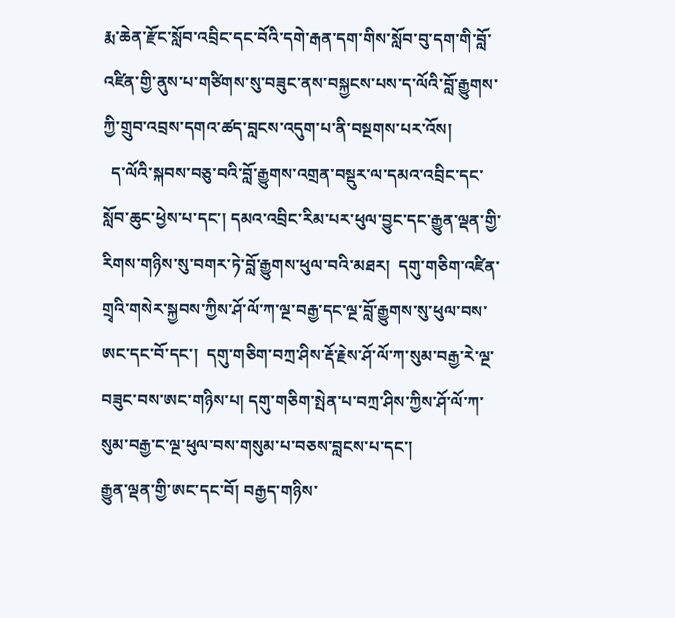རྨ་ཆེན་རྫོང་སློབ་འབྲིང་དང་བོའི་དགེ་རྒན་དག་གིས་སློབ་བུ་དག་གི་བློ་འཛིན་གྱི་ནུས་པ་གཙིགས་སུ་བཟུང་ནས་བསྐྱངས་པས་ད་ལོའི་བློ་རྒྱུགས་ཀྱི་གྲུབ་འབྲས་དགའ་ཚད་བླངས་འདུག་པ་ནི་བསྔགས་པར་འོས།
  ད་ལོའི་སྐབས་བཅུ་བའི་བློ་རྒྱུགས་འགྲན་བསྡུར་ལ་དམའ་འབྲིང་དང་སློབ་ཆུང་ཕྱེས་པ་དང་། དམའ་འབྲིང་རིམ་པར་ཕུལ་བྱུང་དང་རྒྱུན་ལྡན་གྱི་རིགས་གཉིས་སུ་བགར་ཏེ་བློ་རྒྱུགས་ཕུལ་བའི་མཐར།  དགུ་གཅིག་འཛིན་གྲྭའི་གསེར་སྐྱབས་ཀྱིས་ཤོ་ལོ་ཀ་ལྔ་བརྒྱ་དང་ལྔ་བློ་རྒྱུགས་སུ་ཕུལ་བས་ཨང་དང་བོ་དང་།  དགུ་གཅིག་བཀྲ་ཤིས་རྡོ་རྗེས་ཤོ་ལོ་ཀ་སུམ་བརྒྱ་རེ་ལྔ་བཟུང་བས་ཨང་གཉིས་པ། དགུ་གཅིག་སྤེན་པ་བཀྲ་ཤིས་ཀྱིས་ཤོ་ལོ་ཀ་སུམ་བརྒྱ་ང་ལྔ་ཕུལ་བས་གསུམ་པ་བཅས་བླངས་པ་དང་།
རྒྱུན་ལྡན་གྱི་ཨང་དང་བོ། བརྒྱད་གཉིས་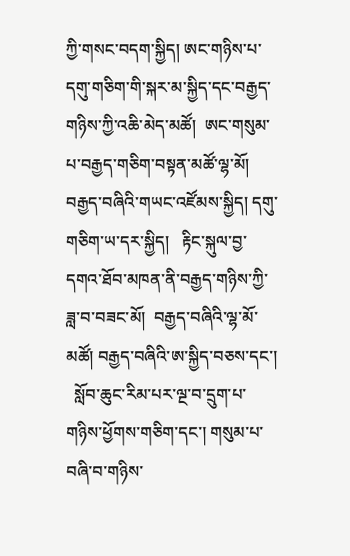ཀྱི་གསང་བདག་སྐྱིད། ཨང་གཉིས་པ་དགུ་གཅིག་གི་སྐར་མ་སྐྱིད་དང་བརྒྱད་གཉིས་ཀྱི་འཆི་མེད་མཚོ།  ཨང་གསུམ་པ་བརྒྱད་གཅིག་བསྟན་མཚོ་ལྷ་མོ། བརྒྱད་བཞིའི་གཡང་འཛོམས་སྐྱིད། དགུ་གཅིག་ཡ་དར་སྐྱིད།   རྟིང་སྐུལ་བྱ་དགའ་ཐོབ་མཁན་ནི་བརྒྱད་གཉིས་ཀྱི་ཟླ་བ་བཟང་མོ།  བརྒྱད་བཞིའི་ལྷ་མོ་མཚོ། བརྒྱད་བཞིའི་ཨ་སྐྱིད་བཅས་དང་།
  སློབ་ཆུང་རིམ་པར་ལྔ་བ་དྲུག་པ་གཉིས་ཕྱོགས་གཅིག་དང་། གསུམ་པ་བཞི་བ་གཉིས་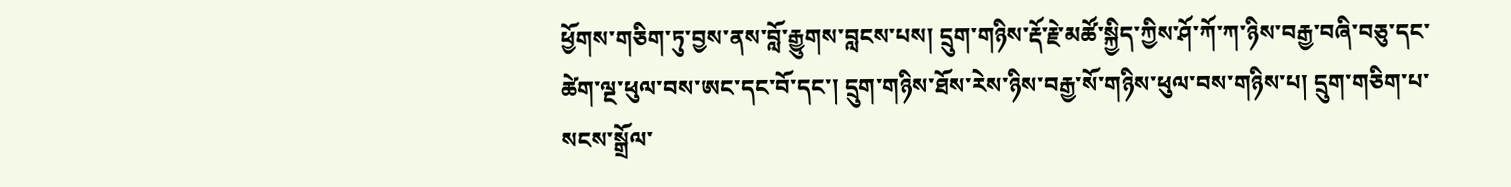ཕྱོགས་གཅིག་ཏུ་བྱས་ནས་བློ་རྒྱུགས་བླངས་པས། དྲུག་གཉིས་རྡོ་རྗེ་མཚོ་སྐྱིད་ཀྱིས་ཤོ་ཀོ་ཀ་ཉིས་བརྒྱ་བཞི་བཅུ་དང་ཚེག་ལྔ་ཕུལ་བས་ཨང་དང་བོ་དང་། དྲུག་གཉིས་ཐོས་རེས་ཉིས་བརྒྱ་སོ་གཉིས་ཕུལ་བས་གཉིས་པ། དྲུག་གཅིག་པ་སངས་སྒྲོལ་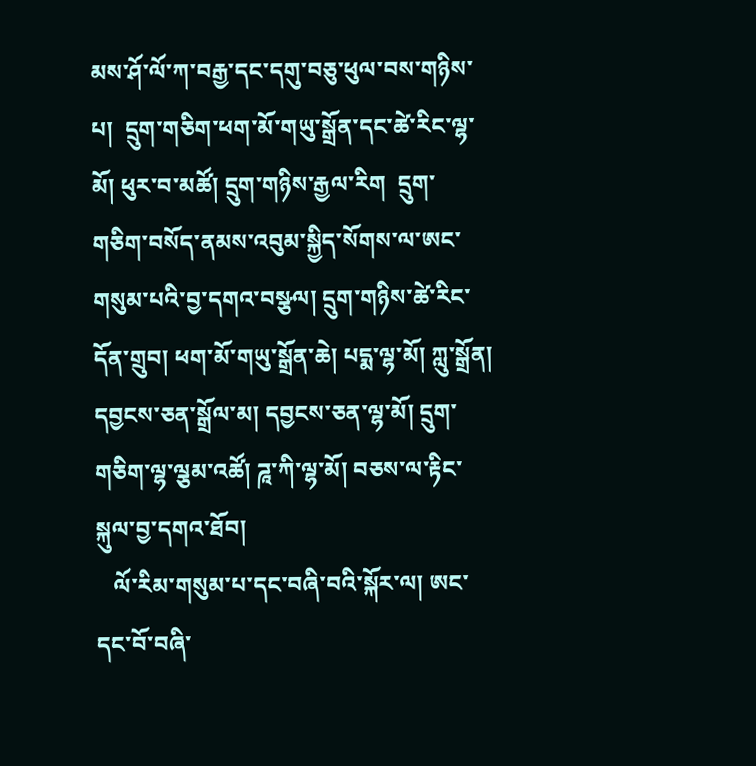མས་ཤོ་ལོ་ཀ་བརྒྱ་དང་དགུ་བཅུ་ཕུལ་བས་གཉིས་པ།  དྲུག་གཅིག་ཕག་མོ་གཡུ་སྒྲོན་དང་ཚེ་རིང་ལྷ་མོ། ཕུར་བ་མཚོ། དྲུག་གཉིས་རྒྱལ་རིག  དྲུག་གཅིག་བསོད་ནམས་འབུམ་སྐྱིད་སོགས་ལ་ཨང་གསུམ་པའི་བྱ་དགའ་བསྩལ། དྲུག་གཉིས་ཚེ་རིང་དོན་གྲུབ། ཕག་མོ་གཡུ་སྒྲོན་ཆེ། པདྨ་ལྷ་མོ། ཀླུ་སྒྲོན། དབྱངས་ཅན་སྒྲོལ་མ། དབྱངས་ཅན་ལྷ་མོ། དྲུག་གཅིག་ལྷ་ལྕམ་འཚོ། ཌཱ་ཀི་ལྷ་མོ། བཅས་ལ་རྟིང་སྐུལ་བྱ་དགའ་ཐོབ།
   ལོ་རིམ་གསུམ་པ་དང་བཞི་བའི་སྐོར་ལ། ཨང་དང་བོ་བཞི་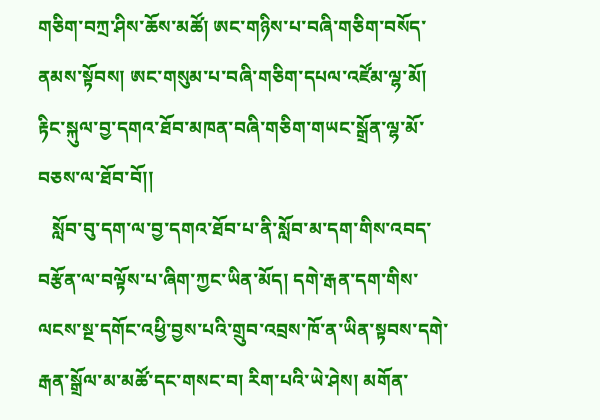གཅིག་བཀྲ་ཤིས་ཆོས་མཚོ། ཨང་གཉིས་པ་བཞི་གཅིག་བསོད་ནམས་སྟོབས། ཨང་གསུམ་པ་བཞི་གཅིག་དཔལ་འཛོམ་ལྷ་མོ། རྟིང་སྐུལ་བྱ་དགའ་ཐོབ་མཁན་བཞི་གཅིག་གཡང་སྒྲོན་ལྷ་མོ་བཅས་ལ་ཐོབ་བོ།།
   སློབ་བུ་དག་ལ་བྱ་དགའ་ཐོབ་པ་ནི་སློབ་མ་དག་གིས་འབད་བརྩོན་ལ་བལྟོས་པ་ཞིག་ཀྱང་ཡིན་མོད། དགེ་རྒན་དག་གིས་ལངས་སྔ་དགོང་འཕྱི་བྱས་པའི་གྲུབ་འབྲས་ཁོ་ན་ཡིན་སྟབས་དགེ་རྒན་སྒྲོལ་མ་མཚོ་དང་གསང་བ། རིག་པའི་ཡེ་ཤེས། མགོན་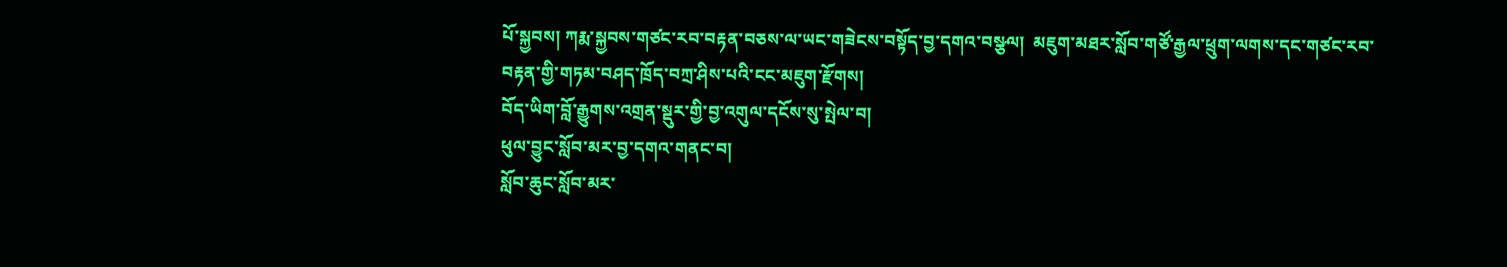པོ་སྐྱབས། ཀརྨ་སྐྱབས་གཙང་རབ་བརྟན་བཅས་ལ་ཡང་གཟེངས་བསྟོད་བྱ་དགའ་བསྩལ།  མཇུག་མཐར་སློབ་གཙོ་རྒྱལ་ཕྲུག་ལགས་དང་གཙང་རབ་བརྟན་གྱི་གཏམ་བཤད་ཁྲོད་བཀྲ་ཤིས་པའི་ངང་མཇུག་རྫོགས།
བོད་ཡིག་བློ་རྒྱུགས་འགྲན་སྡུར་གྱི་བྱ་འགུལ་དངོས་སུ་སྤེལ་བ།
ཕུལ་བྱུང་སློབ་མར་བྱ་དགའ་གནང་བ།
སློབ་ཆུང་སློབ་མར་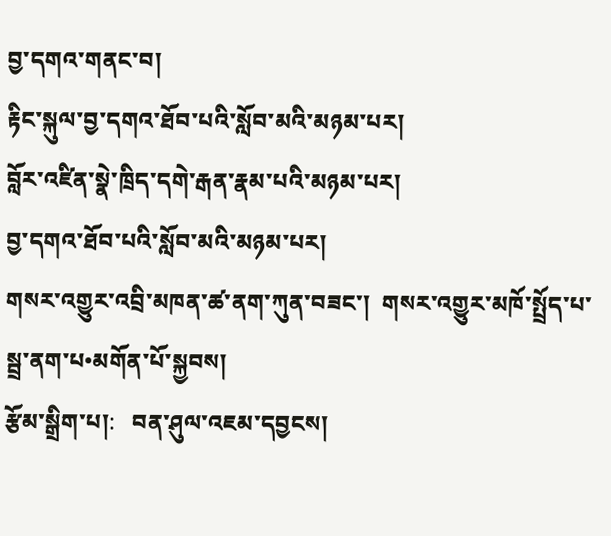བྱ་དགའ་གནང་བ།
རྟིང་སྐུལ་བྱ་དགའ་ཐོབ་པའི་སློབ་མའི་མཉམ་པར།
བློར་འཛིན་སྣེ་ཁྲིད་དགེ་རྒན་རྣམ་པའི་མཉམ་པར།
བྱ་དགའ་ཐོབ་པའི་སློབ་མའི་མཉམ་པར།
གསར་འགྱུར་འབྲི་མཁན་ཚ་ནག་ཀུན་བཟང་།  གསར་འགྱུར་མཁོ་སྤྲོད་པ་སྦྲ་ནག་པ•མགོན་པོ་སྐྱབས།
རྩོམ་སྒྲིག་པ།:   བན་ཤུལ་འཇམ་དབྱངས།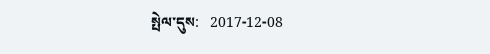སྤེལ་དུས:   2017-12-08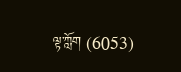ལྟ་ཀློག (6053)